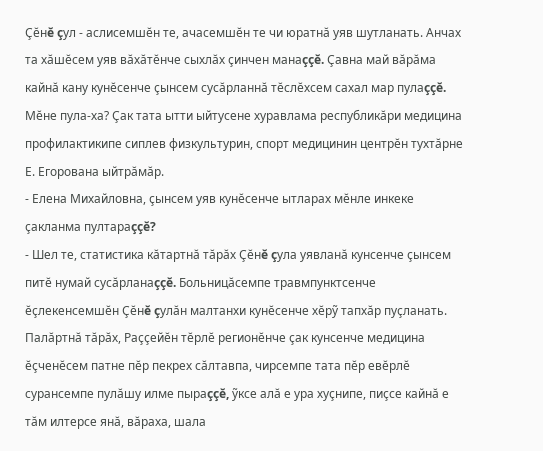Çĕнĕ çул - аслисемшĕн те, ачасемшĕн те чи юратнă уяв шутланать. Анчах та хăшĕсем уяв вăхăтĕнче сыхлăх çинчен манаççĕ. Çавна май вăрăма кайнă кану кунĕсенче çынсем сусăрланнă тĕслĕхсем сахал мар пулаççĕ. Мĕне пула-ха? Çак тата ытти ыйтусене хуравлама республикăри медицина профилактикипе сиплев физкультурин, спорт медицинин центрĕн тухтăрне Е. Егорована ыйтрăмăр.
- Елена Михайловна, çынсем уяв кунĕсенче ытларах мĕнле инкеке çакланма пултараççĕ?
- Шел те, статистика кăтартнă тăрăх Çĕнĕ çула уявланă кунсенче çынсем питĕ нумай сусăрланаççĕ. Больницăсемпе травмпунктсенче ĕçлекенсемшĕн Çĕнĕ çулăн малтанхи кунĕсенче хĕрỹ тапхăр пуçланать.
Палăртнă тăрăх, Раççейĕн тĕрлĕ регионĕнче çак кунсенче медицина ĕçченĕсем патне пĕр пекрех сăлтавпа, чирсемпе тата пĕр евĕрлĕ сурансемпе пулăшу илме пыраççĕ, ỹксе алă е ура хуçнипе, пиçсе кайнă е тăм илтерсе янă, вăраха, шала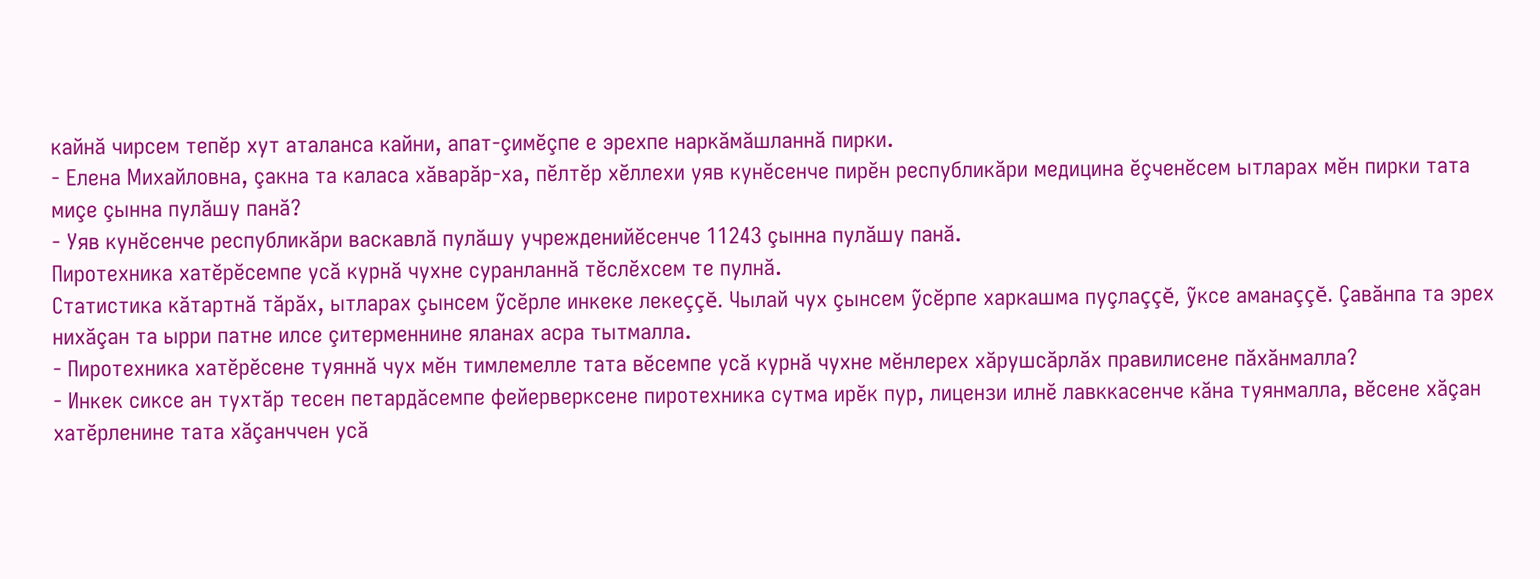кайнă чирсем тепĕр хут аталанса кайни, апат-çимĕçпе е эрехпе наркăмăшланнă пирки.
- Елена Михайловна, çакна та каласа хăварăр-ха, пĕлтĕр хĕллехи уяв кунĕсенче пирĕн республикăри медицина ĕçченĕсем ытларах мĕн пирки тата миçе çынна пулăшу панă?
- Уяв кунĕсенче республикăри васкавлă пулăшу учрежденийĕсенче 11243 çынна пулăшу панă.
Пиротехника хатĕрĕсемпе усă курнă чухне суранланнă тĕслĕхсем те пулнă.
Статистика кăтартнă тăрăх, ытларах çынсем ỹсĕрле инкеке лекеççĕ. Чылай чух çынсем ỹсĕрпе харкашма пуçлаççĕ, ỹксе аманаççĕ. Çавăнпа та эрех нихăçан та ырри патне илсе çитерменнине яланах асра тытмалла.
- Пиротехника хатĕрĕсене туяннă чух мĕн тимлемелле тата вĕсемпе усă курнă чухне мĕнлерех хăрушсăрлăх правилисене пăхăнмалла?
- Инкек сиксе ан тухтăр тесен петардăсемпе фейерверксене пиротехника сутма ирĕк пур, лицензи илнĕ лавккасенче кăна туянмалла, вĕсене хăçан хатĕрленине тата хăçанччен усă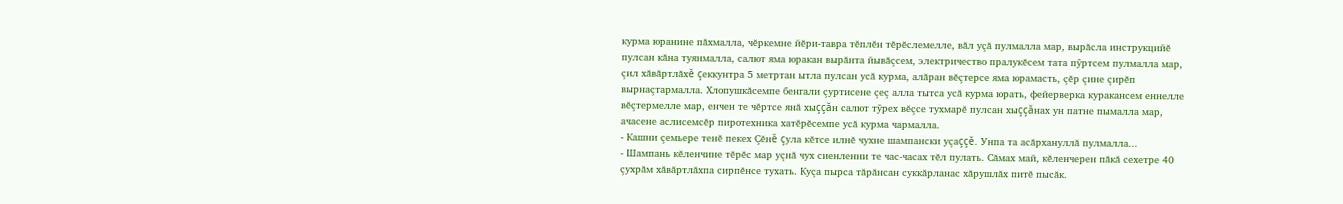курма юранине пăхмалла, чĕркемне йĕри-тавра тĕплĕн тĕрĕслемелле, вăл уçă пулмалла мар, вырăсла инструкцийĕ пулсан кăна туянмалла, салют яма юракан вырăнта йывăçсем, электричество пралукĕсем тата пỹртсем пулмалла мар, çил хăвăртлăхĕ çеккунтра 5 метртан ытла пулсан усă курма, алăран вĕçтерсе яма юрамасть, çĕр çине çирĕп вырнаçтармалла. Хлопушкăсемпе бенгали çуртисене çеç алла тытса усă курма юрать, фейерверка куракансем еннелле вĕçтермелле мар, енчен те чĕртсе янă хыççăн салют тỹрех вĕçсе тухмарĕ пулсан хыççăнах ун патне пымалла мар, ачасене аслисемсĕр пиротехника хатĕрĕсемпе усă курма чармалла.
- Кашни çемьере тенĕ пекех Çĕнĕ çула кĕтсе илнĕ чухне шампански уçаççĕ. Унпа та асăрхануллă пулмалла...
- Шампань кĕленчине тĕрĕс мар уçнă чух сиенленни те час-часах тĕл пулать. Сăмах май, кĕленчерен пăкă сехетре 40 çухрăм хăвăртлăхпа сирпĕнсе тухать. Куçа пырса тăрăнсан суккăрланас хăрушлăх питĕ пысăк.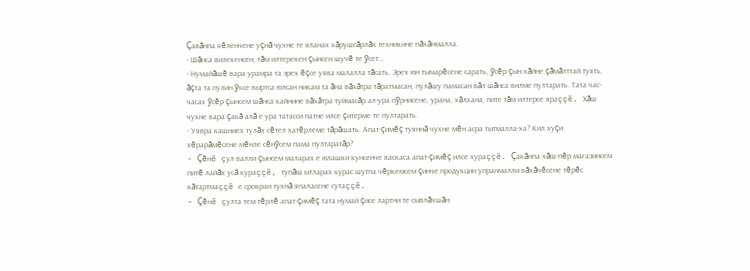Çавăнпа кĕленчене уçнă чухне те яланах хăрушсăрлăх техникине пăхăнмалла.
- Шăнса вилекенсен, тăм илтерекен çынсен шучĕ те ỹсет...
- Нумайăшĕ вара урамра та эрех ĕçсе уява малалла тăсать. Эрех юн тымарĕсене сарать, ỹсĕр çын хăйне çăмăлттай туять, ăçта та пулин ỹксе выртса юлсан никам та ăна вăхăтра тăратмасан, пулăшу памасан вăл шăнса вилме пултарать. Тата час-часах ỹсĕр çынсем шăнса кайнине вăхăтра туймасăр ал-ура пỹрнисене, урана, хăлхана, пите тăм илтерсе яраççĕ. Хăш чухне вара çакă алă е ура татасси патне илсе çитерме те пултарать.
- Уявра кашниех тулăх сĕтел хатĕрлеме тăрăшать. Апат-çимĕç туяннă чухне мĕн асра тытмалла-ха? Кил хуçи хĕрарăмĕсене мĕнле сĕнỹсем пама пултаратăр?
- Çĕнĕ çул валли çынсем маларах е юлашки кунсенче васкаса апат-çимĕç илсе хураççĕ. Çакăнпа хăш-пĕр магазинсем питĕ лайăх усă кураççĕ, тупăш ытларах курас шутпа чĕркемсем çинче продукцин упранмалли вăхăчĕсене тĕрĕс кăтартмаççĕ е срокран тухнă япаласене сутаççĕ.
- Çĕнĕ çулта тем тĕрлĕ апат-çимĕç тата нумай çисе лартни те сывлăхшăн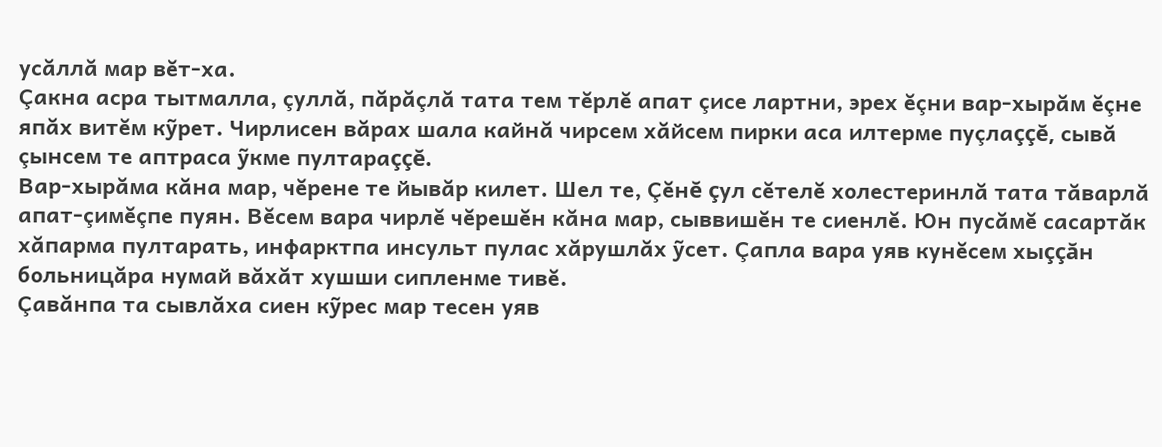усăллă мар вĕт-ха.
Çакна асра тытмалла, çуллă, пăрăçлă тата тем тĕрлĕ апат çисе лартни, эрех ĕçни вар-хырăм ĕçне япăх витĕм кỹрет. Чирлисен вăрах шала кайнă чирсем хăйсем пирки аса илтерме пуçлаççĕ, сывă çынсем те аптраса ỹкме пултараççĕ.
Вар-хырăма кăна мар, чĕрене те йывăр килет. Шел те, Çĕнĕ çул сĕтелĕ холестеринлă тата тăварлă апат-çимĕçпе пуян. Вĕсем вара чирлĕ чĕрешĕн кăна мар, сыввишĕн те сиенлĕ. Юн пусăмĕ сасартăк хăпарма пултарать, инфарктпа инсульт пулас хăрушлăх ỹсет. Çапла вара уяв кунĕсем хыççăн больницăра нумай вăхăт хушши сипленме тивĕ.
Çавăнпа та сывлăха сиен кỹрес мар тесен уяв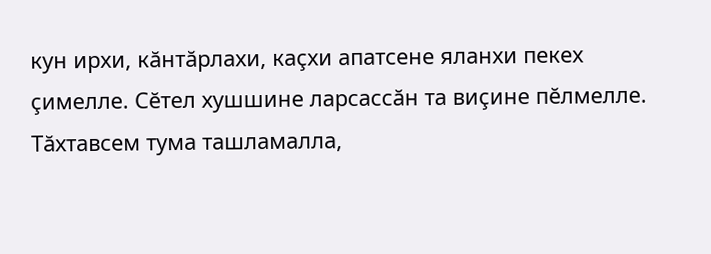кун ирхи, кăнтăрлахи, каçхи апатсене яланхи пекех çимелле. Сĕтел хушшине ларсассăн та виçине пĕлмелле. Тăхтавсем тума ташламалла,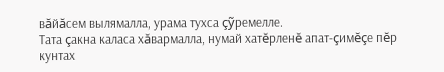вăйăсем вылямалла, урама тухса çỹремелле.
Тата çакна каласа хăвармалла, нумай хатĕрленĕ апат-çимĕçе пĕр кунтах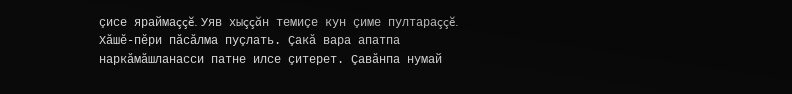çисе яраймаççĕ. Уяв хыççăн темиçе кун çиме пултараççĕ. Хăшĕ-пĕри пăсăлма пуçлать. Çакă вара апатпа наркăмăшланасси патне илсе çитерет. Çавăнпа нумай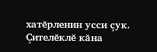хатĕрленин усси çук. Çителĕклĕ кăна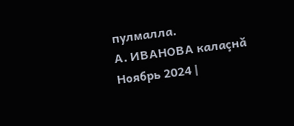пулмалла.
А. ИВАНОВА калаçнă
Ноябрь 2024 |